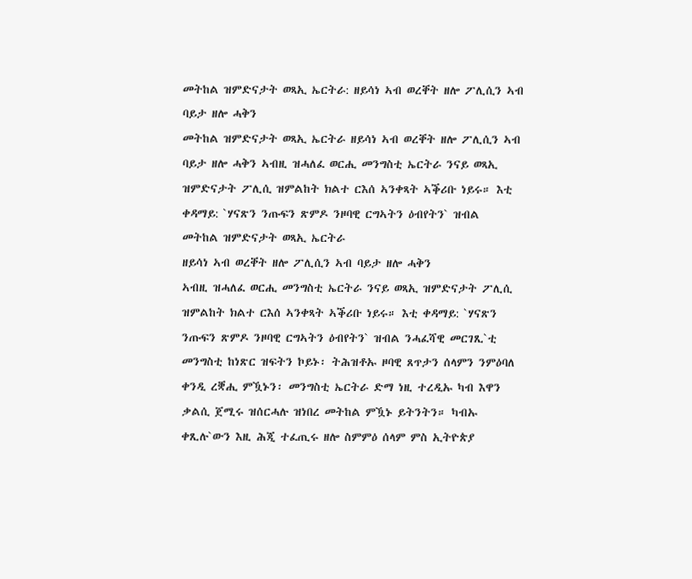መትከል ዝምድናታት ወጻኢ ኤርትራ: ዘይሳነ ኣብ ወረቐት ዘሎ ፖሊሲን ኣብ ባይታ ዘሎ ሓቅን
መትከል ዝምድናታት ወጻኢ ኤርትራ ዘይሳነ ኣብ ወረቐት ዘሎ ፖሊሲን ኣብ ባይታ ዘሎ ሓቅን ኣብዚ ዝሓለፈ ወርሒ መንግስቲ ኤርትራ ንናይ ወጻኢ ዝምድናታት ፖሊሲ ዝምልከት ክልተ ርእሰ ኣንቀጻት ኣቕሪቡ ነይሩ። እቲ ቀዳማይ: `ሃናጽን ንጡፍን ጽምዶ ንዞባዊ ርግኣትን ዕብየትን` ዝብል
መትከል ዝምድናታት ወጻኢ ኤርትራ
ዘይሳነ ኣብ ወረቐት ዘሎ ፖሊሲን ኣብ ባይታ ዘሎ ሓቅን
ኣብዚ ዝሓለፈ ወርሒ መንግስቲ ኤርትራ ንናይ ወጻኢ ዝምድናታት ፖሊሲ ዝምልከት ክልተ ርእሰ ኣንቀጻት ኣቕሪቡ ነይሩ። እቲ ቀዳማይ: `ሃናጽን ንጡፍን ጽምዶ ንዞባዊ ርግኣትን ዕብየትን` ዝብል ንሓፈሻዊ መርገጺ`ቲ መንግስቲ ከነጽር ዝፍትን ኮይኑ፡ ትሕዝቶኡ ዞባዊ ጸጥታን ሰላምን ንምዕባለ ቀንዲ ረቛሒ ምዃኑን፡ መንግስቲ ኤርትራ ድማ ነዚ ተረዲኡ ካብ እዋን ቃልሲ ጀሚሩ ዝሰርሓሉ ዝነበረ መትከል ምዃኑ ይትንትን። ካብኡ ቀጺሉ`ውን እዚ ሕጂ ተፈጢሩ ዘሎ ስምምዕ ሰላም ምስ ኢትዮጵያ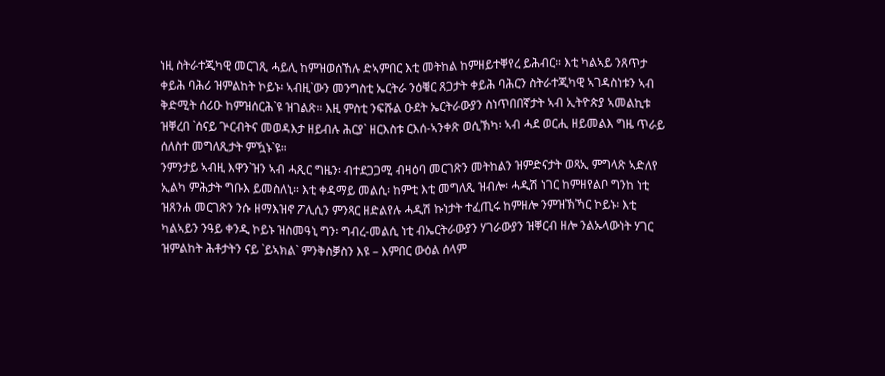ነዚ ስትራተጂካዊ መርገጺ ሓይሊ ከምዝወሰኸሉ ድኣምበር እቲ መትከል ከምዘይተቐየረ ይሕብር። እቲ ካልኣይ ንጸጥታ ቀይሕ ባሕሪ ዝምልከት ኮይኑ፡ ኣብዚ`ውን መንግስቲ ኤርትራ ንዕቑር ጸጋታት ቀይሕ ባሕርን ስትራተጂካዊ ኣገዳስነቱን ኣብ ቅድሚት ሰሪዑ ከምዝሰርሕ`ዩ ዝገልጽ። እዚ ምስቲ ንፍሹል ዑደት ኤርትራውያን ስነጥበበኛታት ኣብ ኢትዮጵያ ኣመልኪቱ ዝቐረበ `ሰናይ ጕርብትና መወዳእታ ዘይብሉ ሕርያ` ዘርእስቱ ርእሰ-ኣንቀጽ ወሲኽካ፡ ኣብ ሓደ ወርሒ ዘይመልእ ግዜ ጥራይ ሰለስተ መግለጺታት ምዃኑ`ዩ።
ንምንታይ ኣብዚ እዋን`ዝን ኣብ ሓጺር ግዜን፡ ብተደጋጋሚ ብዛዕባ መርገጽን መትከልን ዝምድናታት ወጻኢ ምግላጽ ኣድለየ ኢልካ ምሕታት ግቡእ ይመስለኒ። እቲ ቀዳማይ መልሲ፡ ከምቲ እቲ መግለጺ ዝብሎ፡ ሓዲሽ ነገር ከምዘየልቦ ግንከ ነቲ ዝጸንሐ መርገጽን ንሱ ዘማእዝኖ ፖሊሲን ምንጻር ዘድልየሉ ሓዲሽ ኩነታት ተፈጢሩ ከምዘሎ ንምዝኽኻር ኮይኑ፡ እቲ ካልኣይን ንዓይ ቀንዲ ኮይኑ ዝስመዓኒ ግን፡ ግብረ-መልሲ ነቲ ብኤርትራውያን ሃገራውያን ዝቐርብ ዘሎ ንልኡላውነት ሃገር ዝምልከት ሕቶታትን ናይ `ይኣክል` ምንቅስቓስን እዩ – እምበር ውዕል ሰላም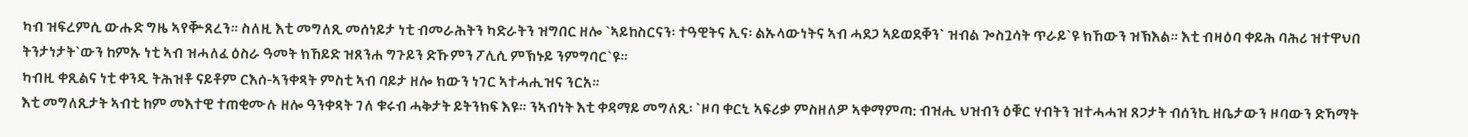ካብ ዝፍረምሲ ውሑድ ግዜ ኣየቝጸረን። ስለዚ እቲ መግለጺ መሰነይታ ነቲ ብመራሕትን ካድራትን ዝግበር ዘሎ `ኣይከስርናን፡ ተዓዊትና ኢና፡ ልኡላውነትና ኣብ ሓደጋ ኣይወደቐን` ዝብል ጐስጓሳት ጥራይ`ዩ ክኸውን ዝኽእል። እቲ ብዛዕባ ቀይሕ ባሕሪ ዝተዋህበ ትንታነታት`ውን ከምኡ ነቲ ኣብ ዝሓለፈ ዕስራ ዓመት ክኸይድ ዝጸንሐ ግጉይን ድኹምን ፖሊሲ ምኽኑይ ንምግባር`ዩ።
ካብዚ ቀጺልና ነቲ ቀንዲ ትሕዝቶ ናይቶም ርእሰ-ኣንቀጻት ምስቲ ኣብ ባይታ ዘሎ ክውን ነገር ኣተሓሒዝና ንርአ።
እቲ መግለጺታት ኣብቲ ከም መእተዊ ተጠቂሙሉ ዘሎ ዓንቀጻት ገለ ቁሩብ ሓቅታት ይትንክፍ እዩ። ንኣብነት እቲ ቀዳማይ መግለጺ፡ `ዞባ ቀርኒ ኣፍሪቃ ምስዘለዎ ኣቀማምጣ: ብዝሒ ህዝብን ዕቑር ሃብትን ዝተሓሓዝ ጸጋታት ብሰንኪ ዘቤታውን ዞባውን ድኻማት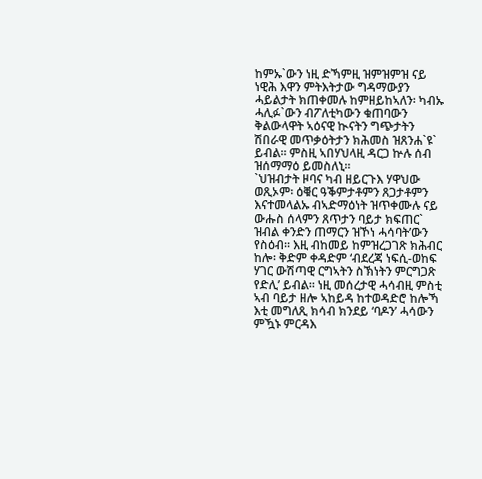ከምኡ`ውን ነዚ ድኻምዚ ዝምዝምዝ ናይ ነዊሕ እዋን ምትእትታው ግዳማውያን ሓይልታት ክጠቀመሉ ከምዘይከኣለን፡ ካብኡ ሓሊፉ`ውን ብፖለቲካውን ቁጠባውን ቅልውላዋት ኣዕናዊ ኲናትን ግጭታትን ሽበራዊ መጥቃዕትታን ክሕመስ ዝጸንሐ`ዩ` ይብል። ምስዚ ኣበሃህላዚ ዳርጋ ኵሉ ሰብ ዝሰማማዕ ይመስለኒ።
`ህዝብታት ዞባና ካብ ዘይርጉእ ሃዋህው ወጺኦም፡ ዕቑር ዓቕምታቶምን ጸጋታቶምን እናተመላልኡ ብኣድማዕነት ዝጥቀሙሉ ናይ ውሑስ ሰላምን ጸጥታን ባይታ ክፍጠር` ዝብል ቀንድን ጠማርን ዝኾነ ሓሳባት’ውን የስዕብ። እዚ ብከመይ ከምዝረጋገጽ ክሕብር ከሎ፡ ቅድም ቀዳድም ‘ብደረጃ ነፍሲ-ወከፍ ሃገር ውሽጣዊ ርግኣትን ስኽነትን ምርግጋጽ የድሊ’ ይብል። ነዚ መሰረታዊ ሓሳብዚ ምስቲ ኣብ ባይታ ዘሎ ኣከይዳ ከተወዳድሮ ከሎኻ እቲ መግለጺ ክሳብ ክንደይ ‘ባዶን’ ሓሳውን ምዃኑ ምርዳእ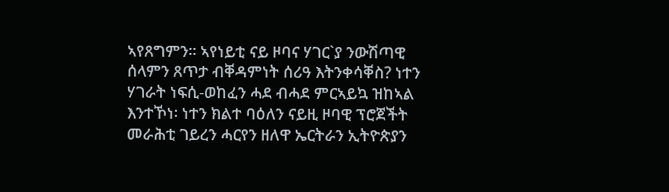ኣየጸግምን። ኣየነይቲ ናይ ዞባና ሃገር`ያ ንውሽጣዊ ሰላምን ጸጥታ ብቐዳምነት ሰሪዓ እትንቀሳቐስ? ነተን ሃገራት ነፍሲ-ወከፈን ሓደ ብሓደ ምርኣይኳ ዝከኣል እንተኾነ፡ ነተን ክልተ ባዕለን ናይዚ ዞባዊ ፕሮጀችት መራሕቲ ገይረን ሓርየን ዘለዋ ኤርትራን ኢትዮጵያን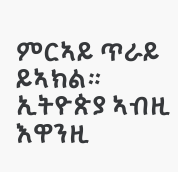ምርኣይ ጥራይ ይኣክል። ኢትዮጵያ ኣብዚ እዋንዚ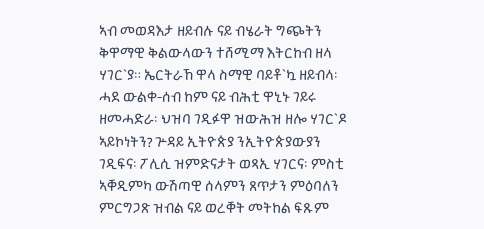ኣብ መወዳእታ ዘይብሉ ናይ ብሄራት ግጭትን ቅዋማዊ ቅልውላውን ተሸሚማ እትርከብ ዘላ ሃገር`ያ። ኤርትራኸ ዋላ ስማዊ ባይቶ`ኳ ዘይብላ፡ ሓደ ውልቀ-ሰብ ከም ናይ ብሕቲ ዋኒኑ ገይሩ ዘመሓድራ፡ ህዝባ ገዲፉዋ ዝውሕዝ ዘሎ ሃገር`ዶ ኣይኮነትን? ጕዳይ ኢትዮጵያ ንኢትዮጵያውያን ገዲፍና፡ ፖሊሲ ዝምድናታት ወጻኢ ሃገርና፡ ምስቲ ኣቐዲምካ ውሽጣዊ ሰላምን ጸጥታን ምዕባለን ምርግጋጽ ዝብል ናይ ወረቐት መትከል ፍጹም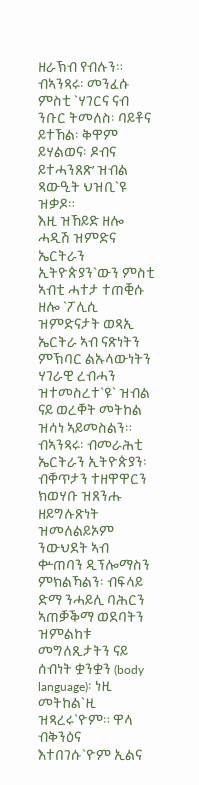ዘራኽብ የብሉን። ብኣንጻሩ፡ መንፈሱ ምስቲ `ሃገርና ናብ ንቡር ትመለስ፡ ባይቶና ይተኸል፡ ቅዋም ይሃልወና፡ ዶብና ይተሓንጸጽ’ ዝብል ጻውዒት ህዝቢ`ዩ ዝቃዶ።
እዚ ዝኸይድ ዘሎ ሓዲሽ ዝምድና ኤርትራን ኢትዮጵያን`ውን ምስቲ ኣብቲ ሓተታ ተጠቒሱ ዘሎ `ፖሊሲ ዝምድናታት ወጻኢ ኤርትራ ኣብ ናጽነትን ምኽባር ልኡላውነትን ሃገራዊ ረብሓን ዝተመስረተ`ዩ` ዝብል ናይ ወረቐት መትከል ዝሳነ ኣይመስልን። ብኣንጻሩ፡ ብመራሕቲ ኤርትራን ኢትዮጵያን፡ ብቐጥታን ተዘዋዋርን ክወሃቡ ዝጸንሑ ዘይግሉጽነት ዝመለልይኦም ንውህደት ኣብ ቍጠባን ዲፕሎማስን ምክልኻልን፡ ብፍላይ ድማ ንሓይሊ ባሕርን ኣጠቓቕማ ወደባትን ዝምልከቱ መግለጺታትን ናይ ሰብነት ቋንቋን (body language)፡ ነዚ መትከል`ዚ ዝጻረሩ`ዮም። ዋላ ብቅንዕና እተበገሱ`ዮም ኢልና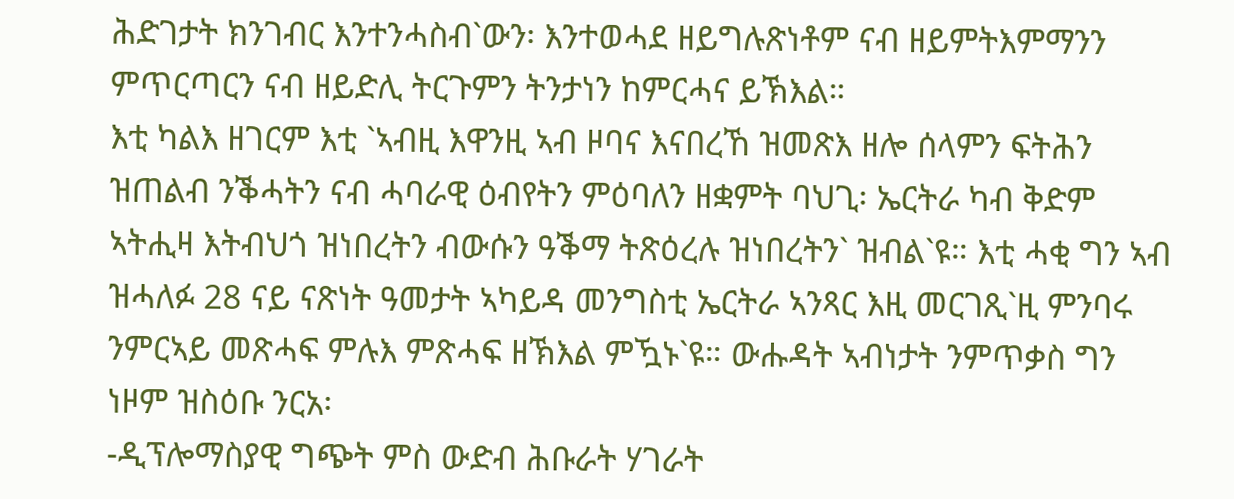ሕድገታት ክንገብር እንተንሓስብ`ውን፡ እንተወሓደ ዘይግሉጽነቶም ናብ ዘይምትእምማንን ምጥርጣርን ናብ ዘይድሊ ትርጉምን ትንታነን ከምርሓና ይኽእል።
እቲ ካልእ ዘገርም እቲ `ኣብዚ እዋንዚ ኣብ ዞባና እናበረኸ ዝመጽእ ዘሎ ሰላምን ፍትሕን ዝጠልብ ንቕሓትን ናብ ሓባራዊ ዕብየትን ምዕባለን ዘቋምት ባህጊ፡ ኤርትራ ካብ ቅድም ኣትሒዛ እትብህጎ ዝነበረትን ብውሱን ዓቕማ ትጽዕረሉ ዝነበረትን` ዝብል`ዩ። እቲ ሓቂ ግን ኣብ ዝሓለፉ 28 ናይ ናጽነት ዓመታት ኣካይዳ መንግስቲ ኤርትራ ኣንጻር እዚ መርገጺ`ዚ ምንባሩ ንምርኣይ መጽሓፍ ምሉእ ምጽሓፍ ዘኽእል ምዃኑ`ዩ። ውሑዳት ኣብነታት ንምጥቃስ ግን ነዞም ዝስዕቡ ንርአ፡
-ዲፕሎማስያዊ ግጭት ምስ ውድብ ሕቡራት ሃገራት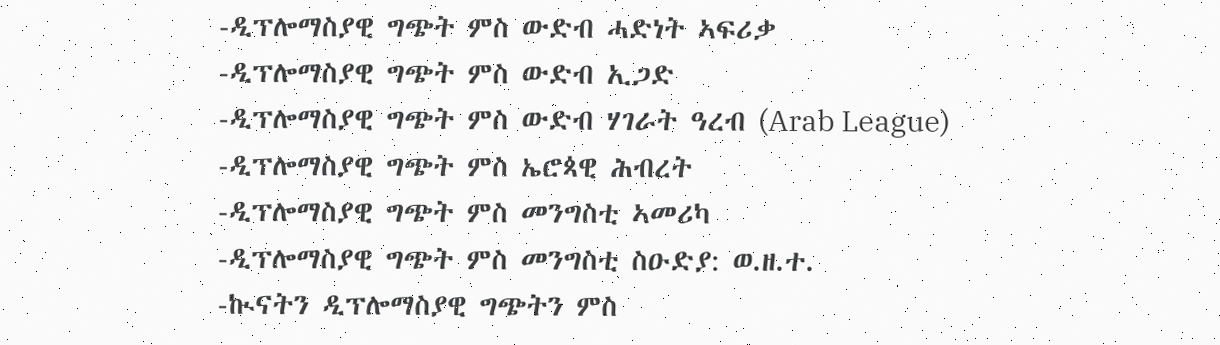-ዲፕሎማስያዊ ግጭት ምስ ውድብ ሓድነት ኣፍሪቃ
-ዲፕሎማስያዊ ግጭት ምስ ውድብ ኢጋድ
-ዲፕሎማስያዊ ግጭት ምስ ውድብ ሃገራት ዓረብ (Arab League)
-ዲፕሎማስያዊ ግጭት ምስ ኤሮጳዊ ሕብረት
-ዲፕሎማስያዊ ግጭት ምስ መንግስቲ ኣመሪካ
-ዲፕሎማስያዊ ግጭት ምስ መንግስቲ ስዑድያ: ወ.ዘ.ተ.
-ኲናትን ዲፕሎማስያዊ ግጭትን ምስ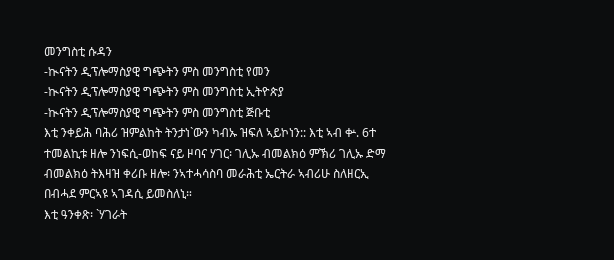መንግስቲ ሱዳን
-ኲናትን ዲፕሎማስያዊ ግጭትን ምስ መንግስቲ የመን
-ኲናትን ዲፕሎማስያዊ ግጭትን ምስ መንግስቲ ኢትዮጵያ
-ኲናትን ዲፕሎማስያዊ ግጭትን ምስ መንግስቲ ጅቡቲ
እቲ ንቀይሕ ባሕሪ ዝምልከት ትንታነ`ውን ካብኡ ዝፍለ ኣይኮነን:: እቲ ኣብ ቍ. 6ተ ተመልኪቱ ዘሎ ንነፍሲ-ወከፍ ናይ ዞባና ሃገር፡ ገሊኡ ብመልክዕ ምኽሪ ገሊኡ ድማ ብመልክዕ ትእዛዝ ቀሪቡ ዘሎ፡ ንኣተሓሳስባ መራሕቲ ኤርትራ ኣብሪሁ ስለዘርኢ በብሓደ ምርኣዩ ኣገዳሲ ይመስለኒ።
እቲ ዓንቀጽ፡ `ሃገራት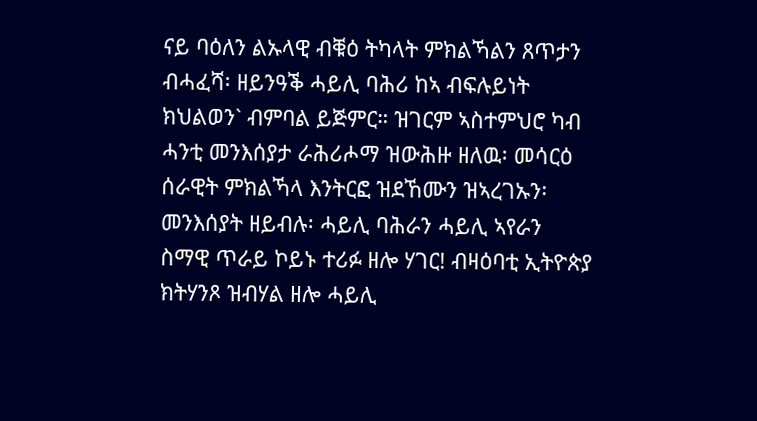ናይ ባዕለን ልኡላዊ ብቑዕ ትካላት ምክልኻልን ጸጥታን ብሓፈሻ፡ ዘይንዓቕ ሓይሊ ባሕሪ ከኣ ብፍሉይነት ክህልወን` ብምባል ይጅምር። ዝገርም ኣስተምህሮ ካብ ሓንቲ መንእሰያታ ራሕሪሖማ ዝውሕዙ ዘለዉ፡ መሳርዕ ሰራዊት ምክልኻላ እንትርፎ ዝደኸሙን ዝኣረገኡን፡ መንእሰያት ዘይብሉ፡ ሓይሊ ባሕራን ሓይሊ ኣየራን ስማዊ ጥራይ ኮይኑ ተሪፉ ዘሎ ሃገር! ብዛዕባቲ ኢትዮጵያ ክትሃንጾ ዝብሃል ዘሎ ሓይሊ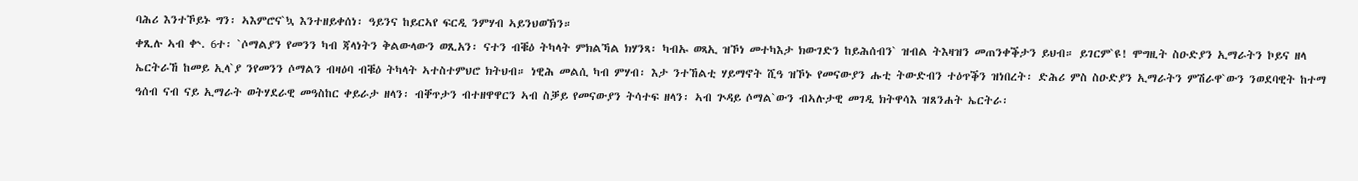ባሕሪ እንተኾይኑ ግን፡ ኣእምሮና`ኳ እንተዘይቀሰነ፡ ዓይንና ከይርኣየ ፍርዲ ንምሃብ ኣይንህወኽን።
ቀጺሉ ኣብ ቍ. 6ተ፡ `ሶማልያን የመንን ካብ ጃላነትን ቅልውላውን ወጺአን፡ ናተን ብቑዕ ትካላት ምክልኻል ክሃንጻ፡ ካብኡ ወጻኢ ዝኾነ መተካእታ ክውገድን ከይሕሰብን` ዝብል ትእዛዝን መጠንቀቕታን ይህብ። ይገርም`ዩ! ሞግዚት ስዑድያን ኢማራትን ኮይና ዘላ ኤርትራኸ ከመይ ኢላ`ያ ንየመንን ሶማልን ብዛዕባ ብቑዕ ትካላት ኣተስተምህሮ ክትህብ። ነዊሕ መልሲ ካብ ምሃብ፡ እታ ንተኸልቲ ሃይማኖት ሺዓ ዝኾኑ የመናውያን ሑቲ ትውድብን ተዕጥቕን ዝነበረት፡ ድሕሪ ምስ ስዑድያን ኢማራትን ምሽራዋ`ውን ንወደባዊት ከተማ ዓሰብ ናብ ናይ ኢማራት ወትሃደራዊ መዓስከር ቀይራታ ዘላን፡ ብቐጥታን ብተዘዋዋርን ኣብ ስቓይ የመናውያን ትሳተፍ ዘላን፡ ኣብ ጕዳይ ሶማል`ውን ብኣሉታዊ መገዲ ክትዋሳእ ዝጸንሐት ኤርትራ፡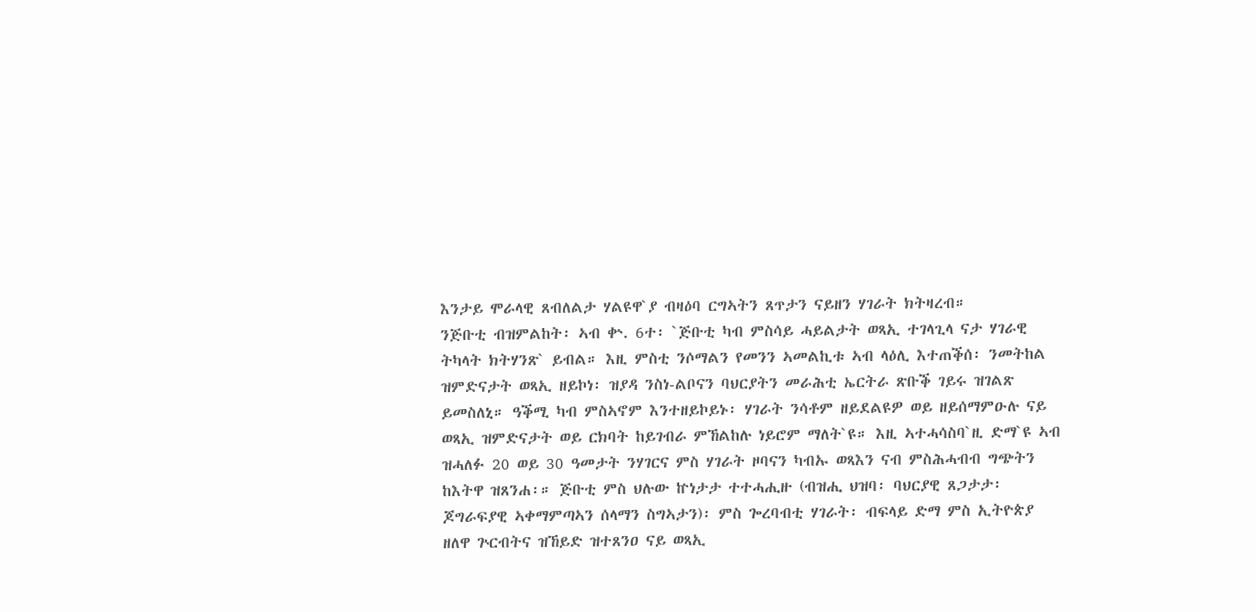እንታይ ሞራላዊ ጸብለልታ ሃልዩዋ`ያ ብዛዕባ ርግኣትን ጸጥታን ናይዘን ሃገራት ክትዛረብ።
ንጅቡቲ ብዝምልከት፡ ኣብ ቍ. 6ተ፡ `ጅቡቲ ካብ ምስሳይ ሓይልታት ወጻኢ ተገላጊላ ናታ ሃገራዊ ትካላት ክትሃንጽ` ይብል። እዚ ምስቲ ንሶማልን የመንን ኣመልኪቱ ኣብ ላዕሊ እተጠቕሰ፡ ንመትከል ዝምድናታት ወጻኢ ዘይኮነ፡ ዝያዳ ንስነ-ልቦናን ባህርያትን መራሕቲ ኤርትራ ጽቡቕ ገይሩ ዝገልጽ ይመስለኒ። ዓቕሚ ካብ ምስኣኖም እንተዘይኮይኑ፡ ሃገራት ንሳቶም ዘይደልዩዎ ወይ ዘይሰማምዑሉ ናይ ወጻኢ ዝምድናታት ወይ ርክባት ከይገብራ ምኸልከሉ ነይሮም ማለት`ዩ። እዚ ኣተሓሳስባ`ዚ ድማ`ዩ ኣብ ዝሓለፉ 20 ወይ 30 ዓመታት ንሃገርና ምስ ሃገራት ዞባናን ካብኡ ወጻእን ናብ ምስሕሓብብ ግጭትን ከእትዋ ዝጸንሐ፡። ጅቡቲ ምስ ህሉው ኵነታታ ተተሓሒዙ (ብዝሒ ህዝባ፡ ባህርያዊ ጸጋታታ፡ ጆግራፍያዊ ኣቀማምጣኣን ሰላማን ስግኣታን)፡ ምስ ጐረባብቲ ሃገራት፡ ብፍላይ ድማ ምስ ኢትዮጵያ ዘለዋ ጕርብትና ዝኸይድ ዝተጸንዐ ናይ ወጻኢ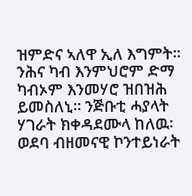ዝምድና ኣለዋ ኢለ እግምት። ንሕና ካብ እንምህሮም ድማ ካብኦም እንመሃሮ ዝበዝሕ ይመስለኒ። ንጅቡቲ ሓያላት ሃገራት ክቀዳደሙላ ከለዉ፡ ወደባ ብዘመናዊ ኮንተይነራት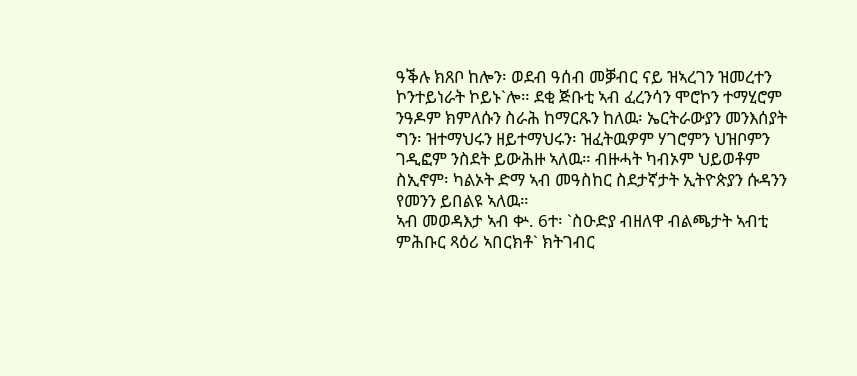ዓቕሉ ክጸቦ ከሎን፡ ወደብ ዓሰብ መቓብር ናይ ዝኣረገን ዝመረተን ኮንተይነራት ኮይኑ`ሎ። ደቂ ጅቡቲ ኣብ ፈረንሳን ሞሮኮን ተማሂሮም ንዓዶም ክምለሱን ስራሕ ከማርጹን ከለዉ፡ ኤርትራውያን መንእሰያት ግን፡ ዝተማህሩን ዘይተማህሩን፡ ዝፈትዉዎም ሃገሮምን ህዝቦምን ገዲፎም ንስደት ይውሕዙ ኣለዉ። ብዙሓት ካብኦም ህይወቶም ስኢኖም፡ ካልኦት ድማ ኣብ መዓስከር ስደታኛታት ኢትዮጵያን ሱዳንን የመንን ይበልዩ ኣለዉ።
ኣብ መወዳእታ ኣብ ቍ. 6ተ፡ `ስዑድያ ብዘለዋ ብልጫታት ኣብቲ ምሕቡር ጻዕሪ ኣበርክቶ` ክትገብር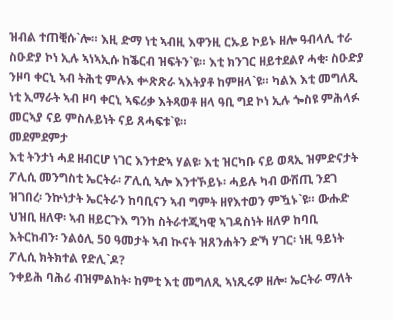ዝብል ተጠቒሱ`ሎ። እዚ ድማ ነቲ ኣብዚ እዋንዚ ርኡይ ኮይኑ ዘሎ ዓብላሊ ተራ ስዑድያ ኮነ ኢሉ ኣነኣኢሱ ከቕርብ ዝፍትን`ዩ። እቲ ክንገር ዘይተደልየ ሓቂ፡ ስዑድያ ንዞባ ቀርኒ ኣብ ትሕቲ ምሉእ ቍጽጽራ ኣእትያቶ ከምዘላ`ዩ። ካልእ እቲ መግለጺ ነቲ ኢማራት ኣብ ዞባ ቀርኒ ኣፍሪቃ እትጻወቶ ዘላ ዓቢ ግደ ኮነ ኢሉ ጐስዩ ምሕላፉ መርኣያ ናይ ምስሉይነት ናይ ጸሓፍቱ`ዩ።
መደምደምታ
እቲ ትንታነ ሓደ ዘብርሆ ነገር እንተድኣ ሃልዩ፡ እቲ ዝርካቡ ናይ ወጻኢ ዝምድናታት ፖሊሲ መንግስቲ ኤርትራ፡ ፖሊሲ ኣሎ እንተኾይኑ፡ ሓይሉ ካብ ውሽጢ ንደገ ዝገበረ፡ ንኵነታት ኤርትራን ከባቢናን ኣብ ግምት ዘየእተወን ምዃኑ`ዩ። ውሑድ ህዝቢ ዘለዋ፡ ኣብ ዘይርጉእ ግንከ ስትራተጂካዊ ኣገዳስነት ዘለዎ ከባቢ እትርከብን፡ ንልዕሊ 50 ዓመታት ኣብ ኲናት ዝጸንሐትን ድኻ ሃገር፡ ነዚ ዓይነት ፖሊሲ ክትክተል የድሊ`ዶ?
ንቀይሕ ባሕሪ ብዝምልከት፡ ከምቲ እቲ መግለጺ ኣነጺሩዎ ዘሎ፡ ኤርትራ ማለት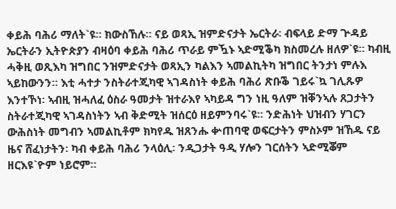ቀይሕ ባሕሪ ማለት`ዩ። ክውስኸሉ። ናይ ወጻኢ ዝምድናታት ኤርትራ፡ ብፍላይ ድማ ጕዳይ ኤርትራን ኢትዮጵያን ብዛዕባ ቀይሕ ባሕሪ ጥራይ ምዃኑ ኣድሚቕካ ክስመረሉ ዘለዎ`ዩ። ካብዚ ሓቅዚ ወጺእካ ዝግበር ንዝምድናታት ወጻኢን ካልእን ኣመልኪትካ ዝግበር ትንታነ ምሉእ ኣይከውንን። እቲ ሓተታ ንስትራተጂካዊ ኣገዳስነት ቀይሕ ባሕሪ ጽቡቕ ገይሩ`ኳ ገሊጹዎ እንተኾነ፡ ኣብዚ ዝሓለፈ ዕስራ ዓመታት ዝተራእየ ኣካይዳ ግን ነዚ ዓለም ዝቐንኣሉ ጸጋታትን ስትራተጂካዊ ኣገዳስነትን ኣብ ቅድሚት ዝሰርዕ ዘይምንባሩ`ዩ። ንድሕነት ህዝብን ሃገርን ውሕስነት መግብን ኣመልኪቶም ክካየዱ ዝጸንሑ ቍጠባዊ ወፍርታትን ምስኦም ዝኸዱ ናይ ዜና ሸፈነታትን፡ ካብ ቀይሕ ባሕሪ ንላዕሊ፡ ንዲጋታት ዓዲ ሃሎን ገርሰትን ኣድሚቖም ዘርእዩ`ዮም ነይሮም።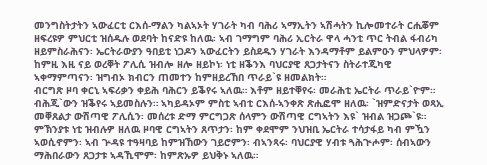መንግስትታትን ኣውፈርቲ ርእሰ-ማልን ካልኣኦት ሃገራት ካብ ባሕሪ ኣማኢትን ኣሽሓትን ኪሎመተራት ርሒቖም ዘፍረዩዎ ምህርቲ ዝሰዱሉ ወደባት ከናድዩ ከለዉ፡ ኣብ ገማግም ባሕሪ ኢርትራ ዋላ ሓንቲ ጥር ትብል ፋብሪካ ዘይምስራሕናን፡ ኤርትራውያን ዓበይቲ ነጋዶን ኣውፈርትን ይስደዱን ሃገራት እንዳማቶም ይልምዑን ምህላዎም፡ ከምዚ እዚ ናይ ወረቐት ፖሊሲ ዝብሎ ዘሎ ዘይኮነ፡ ነቲ ዘቕንእ ባህርያዊ ጸጋታትናን ስትራተጂካዊ ኣቀማምጣናን፡ ዝግብኦ ክብርን ጠመተን ከምዘይረኸበ ጥራይ`ዩ ዘመልክት።
ብርግጽ ዞባ ቀርኒ ኣፍሪቃን ቀይሕ ባሕርን ይቕየሩ ኣለዉ። እቶም ዘይተቐየሩ፡ መራሕቲ ኤርትራ ጥራይ`ዮም። ብሕጂ`ውን ዝቕየሩ ኣይመስሉን። ኣካይዳኦም ምስቲ ኣብቲ ርእሰ-ኣንቀጽ ጽሒፎሞ ዘለዉ፡ `ዝምድናታት ወጻኢ መቐጸልታ ውሽጣዊ ፖሊሲን፡ መሰረቱ ድማ ምርግጋጽ ሰላምን ውሽጣዊ ርግኣትን እዩ` ዝብል ዝጋጮ`ዩ። ምኽንያቱ ነቲ ዝብሉዎ ዘለዉ ዞባዊ ርግኣትን ጸጥታን፡ ከም ቀደሞም ንህዝቢ ኤርትራ ተሳታፋይ ካብ ምዃን ኣወሲኖምን፡ ኣብ ጕዳዩ ተዓዛባይ ከምዝኸውን ገይሮምን፡ ብኣንጻሩ፡ ባህርያዊ ሃብቱ ጓሕጒሖም፡ ሰብኣውን ማሕበራውን ጸጋታቱ ኣዳኺሞም፡ ከምጽኡዎ ይህቅኑ ኣለዉ።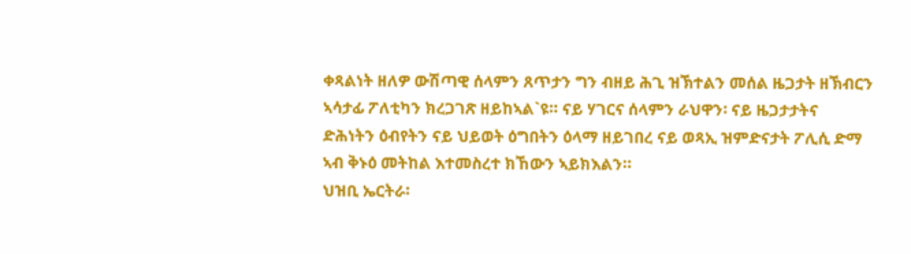ቀጻልነት ዘለዎ ውሽጣዊ ሰላምን ጸጥታን ግን ብዘይ ሕጊ ዝኽተልን መሰል ዜጋታት ዘኽብርን ኣሳታፊ ፖለቲካን ክረጋገጽ ዘይከኣል`ዩ። ናይ ሃገርና ሰላምን ራህዋን፡ ናይ ዜጋታታትና ድሕነትን ዕብየትን ናይ ህይወት ዕግበትን ዕላማ ዘይገበረ ናይ ወጻኢ ዝምድናታት ፖሊሲ ድማ ኣብ ቅኑዕ መትከል እተመስረተ ክኸውን ኣይክእልን።
ህዝቢ ኤርትራ፡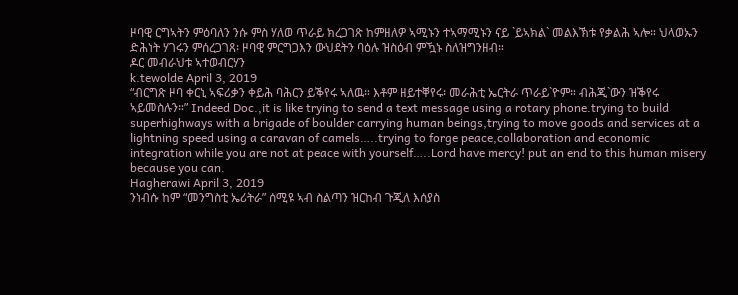ዞባዊ ርግኣትን ምዕባለን ንሱ ምስ ሃለወ ጥራይ ክረጋገጽ ከምዘለዎ ኣሚኑን ተኣማሚኑን ናይ `ይኣክል` መልእኽቱ የቃልሕ ኣሎ። ህላወኡን ድሕነት ሃገሩን ምሰረጋገጸ፡ ዞባዊ ምርግጋእን ውህደትን ባዕሉ ዝስዕብ ምዃኑ ስለዝግንዘብ።
ዶር መብራህቱ ኣተወብርሃን
k.tewolde April 3, 2019
“ብርግጽ ዞባ ቀርኒ ኣፍሪቃን ቀይሕ ባሕርን ይቕየሩ ኣለዉ። እቶም ዘይተቐየሩ፡ መራሕቲ ኤርትራ ጥራይ`ዮም። ብሕጂ`ውን ዝቕየሩ ኣይመስሉን።” Indeed Doc.,it is like trying to send a text message using a rotary phone.trying to build superhighways with a brigade of boulder carrying human beings,trying to move goods and services at a lightning speed using a caravan of camels…..trying to forge peace,collaboration and economic integration while you are not at peace with yourself…..Lord have mercy! put an end to this human misery because you can.
Hagherawi April 3, 2019
ንነብሱ ከም “መንግስቲ ኤሪትራ” ሰሚዩ ኣብ ስልጣን ዝርከብ ጉጂለ እሰያስ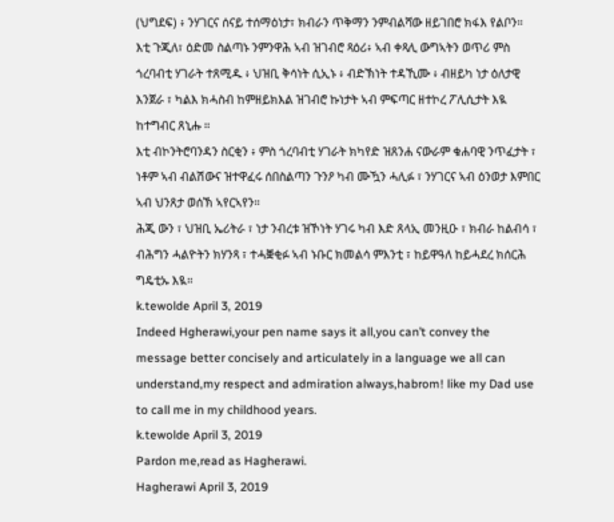(ህግደፍ) ፥ ንሃገርና ሰናይ ተሰማዕነታ፣ ክብራን ጥቅማን ንምብልሻው ዘይገበሮ ክፋእ የልቦን።
እቲ ጉጂለ፣ ዕድመ ስልጣኑ ንምንዋሕ ኣብ ዝገብሮ ጻዕሪ፥ ኣብ ቀጻሊ ውግኣትን ወጥሪ ምስ ጎረባብቲ ሃገራት ተጸሚዱ ፥ ህዝቢ ቅሳነት ሲኢኑ ፥ ብድኽነት ተዳኺሙ ፥ ብዘይካ ነታ ዕለታዊ እንጀራ ፣ ካልእ ክሓስብ ከምዘይክእል ዝገብሮ ኩነታት ኣብ ምፍጣር ዘተኮረ ፖሊሲታት እዪ ከተግብር ጸኒሑ ።
እቲ ብኮንትሮባንዳን ስርቂን ፥ ምስ ጎረባብቲ ሃገራት ክካየድ ዝጸንሐ ናውራም ቁሐባዊ ንጥፈታት ፣ ነቶም ኣብ ብልሽውና ዝተዋፈሩ ሰበስልጣን ጉንዖ ካብ ሙዃን ሓሊፉ ፣ ንሃገርና ኣብ ዕንወታ እምበር ኣብ ህንጸታ ወሰኽ ኣየርኣየን።
ሕጂ ውን ፣ ህዝቢ ኤሪትራ ፣ ነታ ንብረቱ ዝኾነት ሃገሩ ካብ እድ ጸላኢ መንዚዑ ፣ ክብራ ከልብሳ ፣ ብሕግን ሓልዮትን ክሃንጻ ፣ ተሓቛቂፉ ኣብ ኑቡር ክመልሳ ምእንቲ ፣ ከይዋዓለ ከይሓደረ ክሰርሕ ግዴቲኡ እዪ።
k.tewolde April 3, 2019
Indeed Hgherawi,your pen name says it all,you can’t convey the message better concisely and articulately in a language we all can understand,my respect and admiration always,habrom! like my Dad use to call me in my childhood years.
k.tewolde April 3, 2019
Pardon me,read as Hagherawi.
Hagherawi April 3, 2019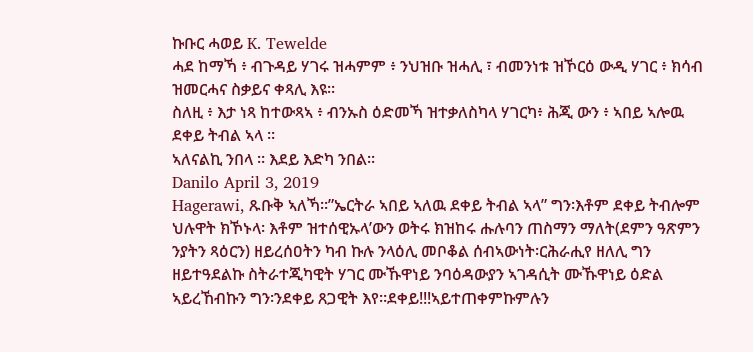ኩቡር ሓወይ K. Tewelde
ሓደ ከማኻ ፥ ብጉዳይ ሃገሩ ዝሓምም ፥ ንህዝቡ ዝሓሊ ፣ ብመንነቱ ዝኾርዕ ውዲ ሃገር ፥ ክሳብ ዝመርሓና ስቃይና ቀጻሊ እዩ።
ስለዚ ፥ እታ ነጻ ከተውጻኣ ፥ ብንኡስ ዕድመኻ ዝተቃለስካላ ሃገርካ፥ ሕጂ ውን ፥ ኣበይ ኣሎዉ ደቀይ ትብል ኣላ ።
ኣለናልኪ ንበላ ። እደይ እድካ ንበል።
Danilo April 3, 2019
Hagerawi, ጹቡቅ ኣለኻ።”ኤርትራ ኣበይ ኣለዉ ደቀይ ትብል ኣላ” ግን፡እቶም ደቀይ ትብሎም ህሉዋት ክኾኑላ፡ እቶም ዝተሰዊኡላ’ውን ወትሩ ክዝከሩ ሑሉባን ጠስማን ማለት(ደምን ዓጽምን ንያትን ጻዕርን) ዘይረሰዐትን ካብ ኩሉ ንላዕሊ መቦቆል ሰብኣውነት፡ርሕራሒየ ዘለሊ ግን ዘይተዓደልኩ ስትራተጂካዊት ሃገር ሙኹዋነይ ንባዕዳውያን ኣገዳሲት ሙኹዋነይ ዕድል ኣይረኸብኩን ግን፡ንደቀይ ጸጋዊት እየ።ደቀይ!!!ኣይተጠቀምኩምሉን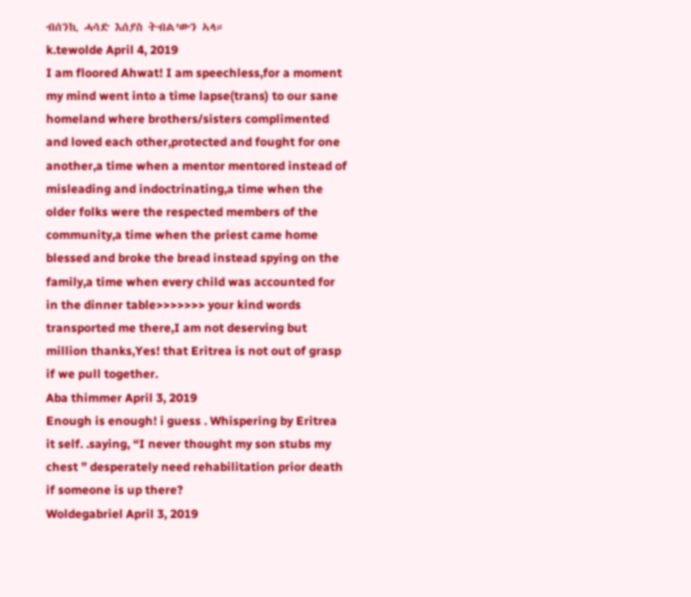ብሰንኪ ሓሳድ እሰያስ ትብል’ውን ኣላ።
k.tewolde April 4, 2019
I am floored Ahwat! I am speechless,for a moment my mind went into a time lapse(trans) to our sane homeland where brothers/sisters complimented and loved each other,protected and fought for one another,a time when a mentor mentored instead of misleading and indoctrinating,a time when the older folks were the respected members of the community,a time when the priest came home blessed and broke the bread instead spying on the family,a time when every child was accounted for in the dinner table>>>>>>> your kind words transported me there,I am not deserving but million thanks,Yes! that Eritrea is not out of grasp if we pull together.
Aba thimmer April 3, 2019
Enough is enough! i guess . Whispering by Eritrea it self. .saying, “I never thought my son stubs my chest ” desperately need rehabilitation prior death if someone is up there?
Woldegabriel April 3, 2019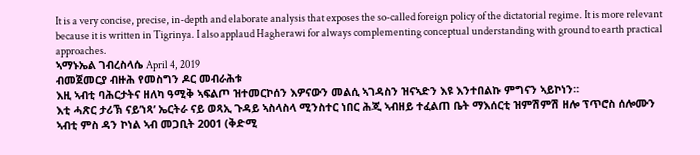It is a very concise, precise, in-depth and elaborate analysis that exposes the so-called foreign policy of the dictatorial regime. It is more relevant because it is written in Tigrinya. I also applaud Hagherawi for always complementing conceptual understanding with ground to earth practical approaches.
ኣማኑኤል ገብረስላሴ April 4, 2019
ብመጀመርያ ብዙሕ የመስግን ዶር መብራሕቱ
እዚ ኣብቲ ባሕርታትና ዘለካ ዓሚቅ ኣፍልጦ ዝተመርኮሰን እዎናውን መልሲ ኣገዳስን ዝናኣድን እዩ እንተበልኩ ምግናን ኣይኮነን።
እቲ ሓጽር ታሪኽ ናይ’ነጻ’ ኤርትራ ናይ ወጻኢ ጉዳይ ኣስላስላ ሚንስተር ነበር ሕጂ ኣብዘይ ተፈልጠ ቤት ማእሰርቲ ዝምሽምሽ ዘሎ ፕጥሮስ ሰሎሙን ኣብቲ ምስ ዳን ኮነል ኣብ መጋቢት 2001 (ቅድሚ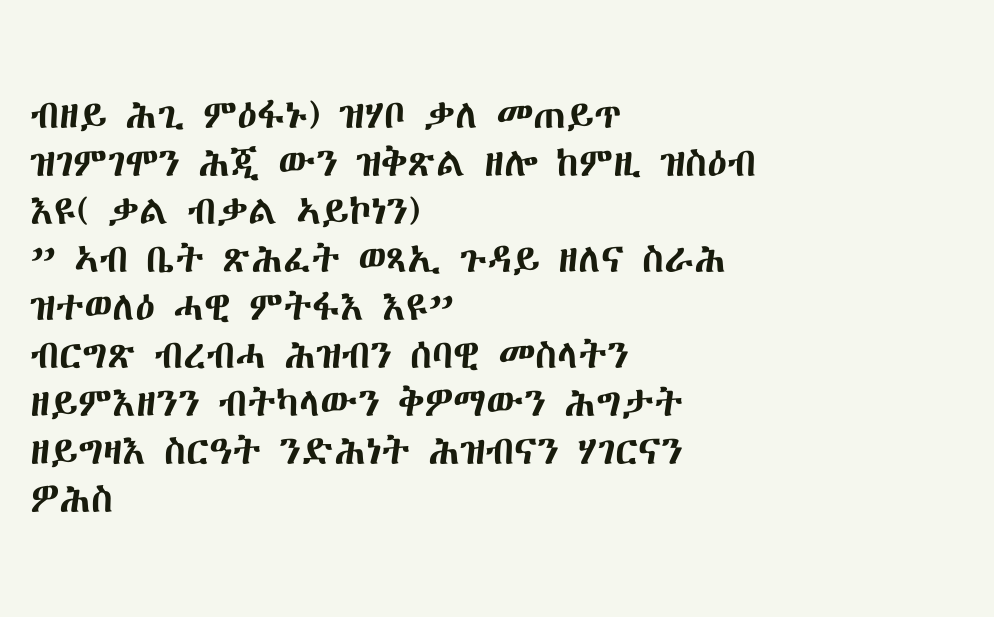ብዘይ ሕጊ ምዕፋኑ) ዝሃቦ ቃለ መጠይጥ ዝገምገሞን ሕጂ ውን ዝቅጽል ዘሎ ከምዚ ዝስዕብ እዩ( ቃል ብቃል ኣይኮነን)
” ኣብ ቤት ጽሕፈት ወጻኢ ጉዳይ ዘለና ስራሕ ዝተወለዕ ሓዊ ምትፋእ እዩ”
ብርግጽ ብረብሓ ሕዝብን ሰባዊ መስላትን ዘይምእዘንን ብትካላውን ቅዎማውን ሕግታት ዘይግዛእ ስርዓት ንድሕነት ሕዝብናን ሃገርናን ዎሕስ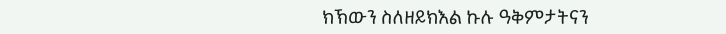ክኽውን ስለዘይክእል ኩሉ ዓቅምታትናን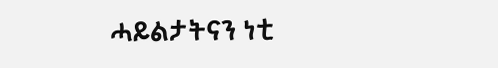ሓይልታትናን ነቲ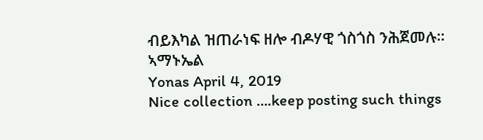ብይእካል ዝጠራነፍ ዘሎ ብዶሃዊ ጎስጎስ ንሕጀመሉ።
ኣማኑኤል
Yonas April 4, 2019
Nice collection ….keep posting such things